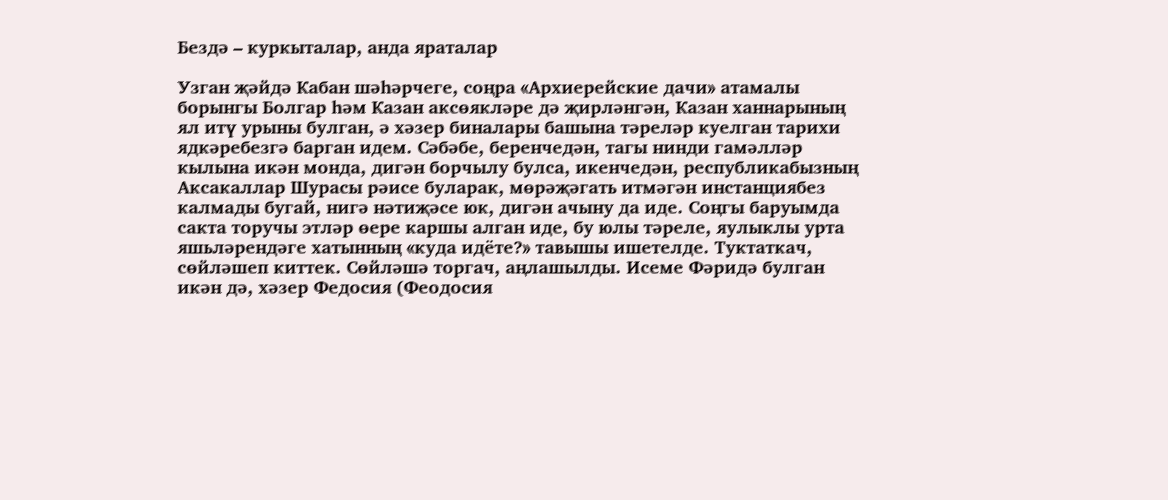Бездә – куркыталар, анда яраталар

Узган җәйдә Кабан шәһәрчеге, соңра «Архиерейские дачи» атамалы борынгы Болгар һәм Казан аксөякләре дә җирләнгән, Казан ханнарының ял итү урыны булган, ә хәзер биналары башына тәреләр куелган тарихи ядкәребезгә барган идем. Сәбәбе, беренчедән, тагы нинди гамәлләр кылына икән монда, дигән борчылу булса, икенчедән, республикабызның Аксакаллар Шурасы рәисе буларак, мөрәҗәгать итмәгән инстанциябез калмады бугай, нигә нәтиҗәсе юк, дигән ачыну да иде. Соңгы баруымда сакта торучы этләр өере каршы алган иде, бу юлы тәреле, яулыклы урта яшьләрендәге хатынның «куда идёте?» тавышы ишетелде. Туктаткач, сөйләшеп киттек. Сөйләшә торгач, аңлашылды. Исеме Фәридә булган икән дә, хәзер Федосия (Феодосия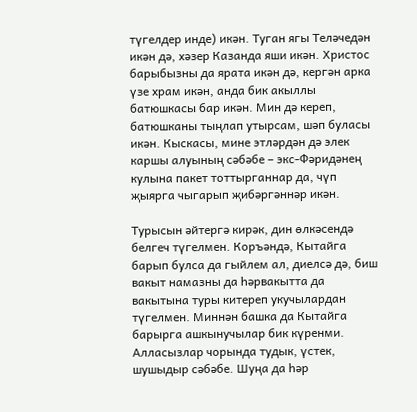түгелдер инде) икән. Туган ягы Теләчедән икән дә, хәзер Казанда яши икән. Христос барыбызны да ярата икән дә, кергән арка үзе храм икән, анда бик акыллы батюшкасы бар икән. Мин дә кереп, батюшканы тыңлап утырсам, шәп буласы икән. Кыскасы, мине этләрдән дә элек каршы алуының сәбәбе – экс-Фәридәнең кулына пакет тоттырганнар да, чүп җыярга чыгарып җибәргәннәр икән.

Турысын әйтергә кирәк, дин өлкәсендә белгеч түгелмен. Коръәндә, Кытайга барып булса да гыйлем ал, диелсә дә, биш вакыт намазны да һәрвакытта да вакытына туры китереп укучылардан түгелмен. Миннән башка да Кытайга барырга ашкынучылар бик күренми. Алласызлар чорында тудык, үстек, шушыдыр сәбәбе. Шуңа да һәр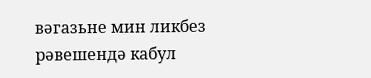вәгазьне мин ликбез рәвешендә кабул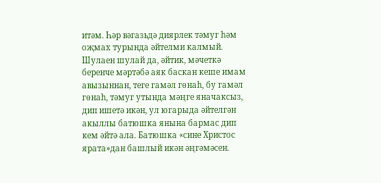итәм. Һәр вәгазьдә диярлек тәмуг һәм оҗмах турында әйтелми калмый. Шулаен шулай да, әйтик, мәчеткә беренче мәртәбә аяк баскан кеше имам авызыннан, теге гамәл гөнаһ, бу гамәл гөнаһ, тәмуг утында мәңге яначаксыз, дип ишетә икән, ул югарыда әйтелгән акыллы батюшка янына бармас дип кем әйтә ала. Батюшка «сине Христос ярата»дан башлый икән әңгәмәсен.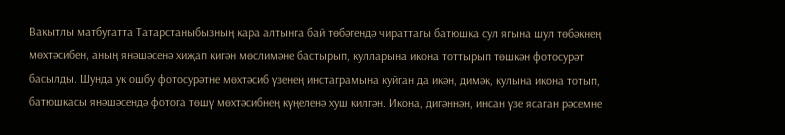Вакытлы матбугатта Татарстаныбызның кара алтынга бай төбәгендә чираттагы батюшка сул ягына шул төбәкнең мөхтәсибен, аның янәшәсенә хиҗап кигән мөслимәне бастырып, кулларына икона тоттырып төшкән фотосурәт басылды. Шунда ук ошбу фотосурәтне мөхтәсиб үзенең инстаграмына куйган да икән, димәк, кулына икона тотып, батюшкасы янәшәсендә фотога төшү мөхтәсибнең күңеленә хуш килгән. Икона, дигәннән, инсан үзе ясаган рәсемне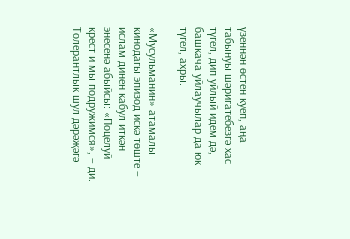үзеннән өстен куеп, аңа табынуы шәригатебезгә хас түгел, дип уйлый идем дә, башкача уйлаучылар да юк түгел, ахры.

«Мусульманин» атамалы кинодагы эпизод искә төште – ислам динен кабул иткән энесенә абыйсы: «Поцелуй крест и мы подружимся», – ди. Толерантлык шул дәрәҗәгә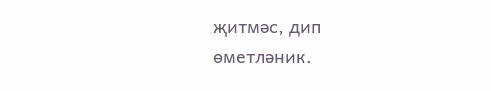җитмәс, дип өметләник.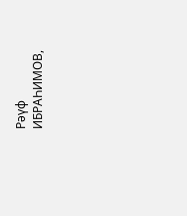Рәүф ИБРАҺИМОВ,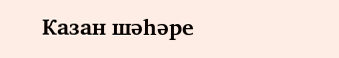Казан шәһәре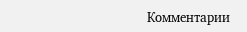Комментарии